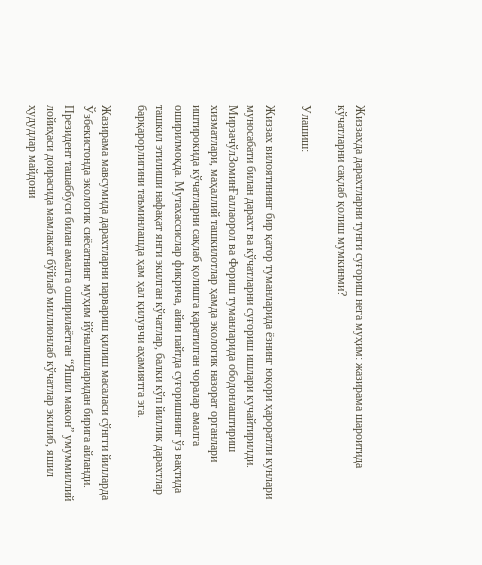Жиззахда дарахтларни тунги суғориш нега муҳим: жазирама шароитида кўчатларни сақлаб қолиш мумкинми?

Улашиш:

Жиззах вилоятининг бир қатор туманларида ёзнинг юқори ҳароратли кунлари муносабати билан дарахт ва кўчатларни суғориш ишлари кучайтирилди. МирзачўлЗоминҒаллаорол ва Фориш туманларида ободонлаштириш хизматлари, маҳаллий ташкилотлар ҳамда экологик назорат органлари иштирокида кўчатларни сақлаб қолишга қаратилган чоралар амалга оширилмоқда. Мутахассислар фикрича, айни пайтда суғоришнинг ўз вақтида ташкил этилиши нафақат янги экилган кўчатлар, балки кўп йиллик дарахтлар барқарорлигини таъминлашда ҳам ҳал қилувчи аҳамиятга эга.

Жазирама мавсумида дарахтларни парвариш қилиш масаласи сўнгги йилларда Ўзбекистонда экологик сиёсатнинг муҳим йўналишларидан бирига айланди. Президент ташаббуси билан амалга оширилаётган “Яшил макон” умуммиллий лойиҳаси доирасида мамлакат бўйлаб миллионлаб кўчатлар экилиб, яшил ҳудудлар майдони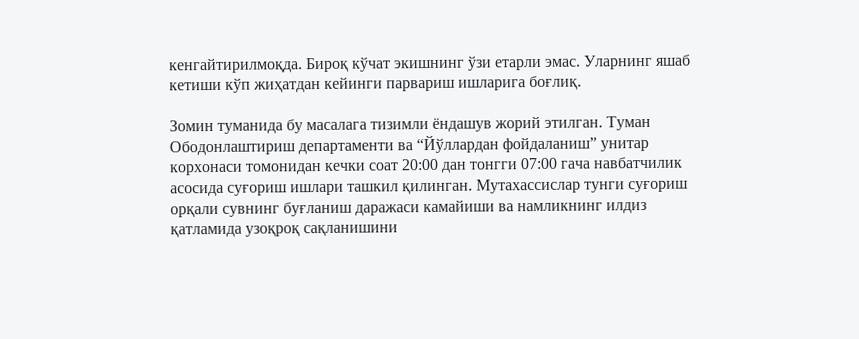кенгайтирилмоқда. Бироқ кўчат экишнинг ўзи етарли эмас. Уларнинг яшаб кетиши кўп жиҳатдан кейинги парвариш ишларига боғлиқ.

Зомин туманида бу масалага тизимли ёндашув жорий этилган. Туман Ободонлаштириш департаменти ва “Йўллардан фойдаланиш” унитар корхонаси томонидан кечки соат 20:00 дан тонгги 07:00 гача навбатчилик асосида суғориш ишлари ташкил қилинган. Мутахассислар тунги суғориш орқали сувнинг буғланиш даражаси камайиши ва намликнинг илдиз қатламида узоқроқ сақланишини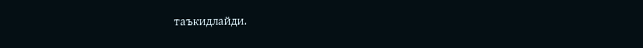таъкидлайди.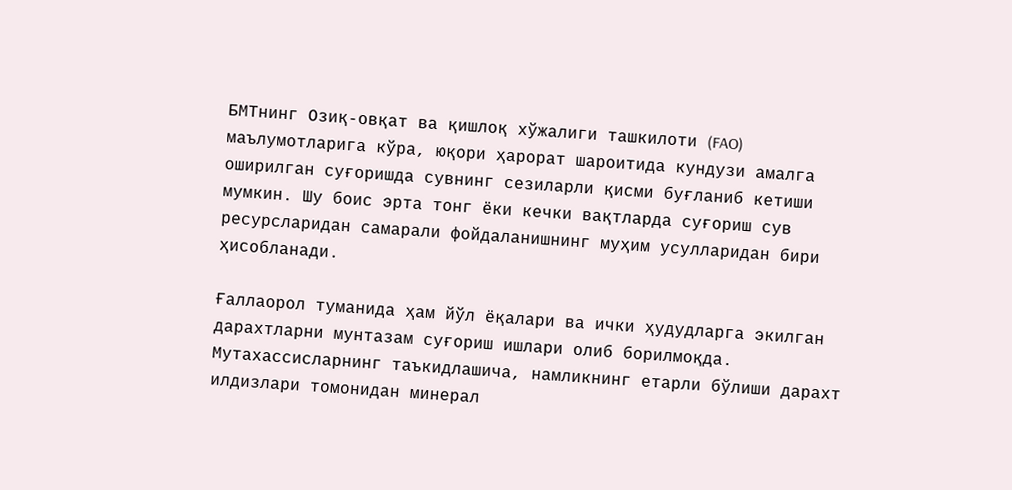БМТнинг Озиқ-овқат ва қишлоқ хўжалиги ташкилоти (FAO) маълумотларига кўра, юқори ҳарорат шароитида кундузи амалга оширилган суғоришда сувнинг сезиларли қисми буғланиб кетиши мумкин. Шу боис эрта тонг ёки кечки вақтларда суғориш сув ресурсларидан самарали фойдаланишнинг муҳим усулларидан бири ҳисобланади.

Ғаллаорол туманида ҳам йўл ёқалари ва ички ҳудудларга экилган дарахтларни мунтазам суғориш ишлари олиб борилмоқда. Мутахассисларнинг таъкидлашича, намликнинг етарли бўлиши дарахт илдизлари томонидан минерал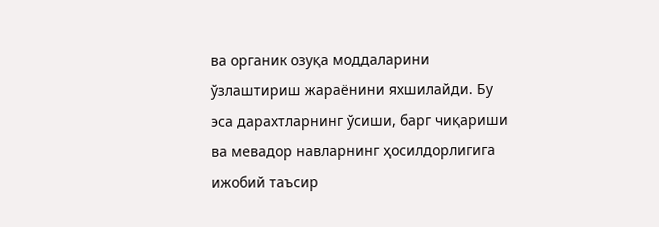ва органик озуқа моддаларини ўзлаштириш жараёнини яхшилайди. Бу эса дарахтларнинг ўсиши, барг чиқариши ва мевадор навларнинг ҳосилдорлигига ижобий таъсир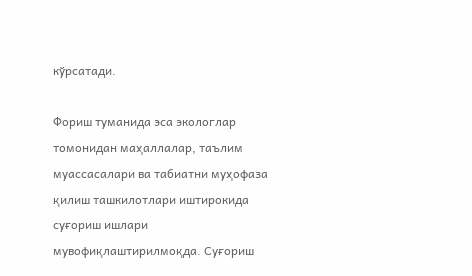кўрсатади.

Фориш туманида эса экологлар томонидан маҳаллалар, таълим муассасалари ва табиатни муҳофаза қилиш ташкилотлари иштирокида суғориш ишлари мувофиқлаштирилмоқда. Суғориш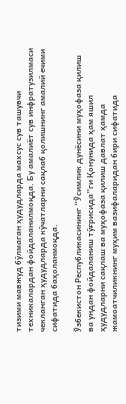тизими мавжуд бўлмаган ҳудудларда махсус сув ташувчи техникалардан фойдаланилмоқда. Бу амалиёт сув инфратузилмаси чекланган ҳудудларда кўчатларни сақлаб қолишнинг амалий ечими сифатида баҳоланмоқда.

Ўзбекистон Республикасининг “Ўсимлик дунёсини муҳофаза қилиш ва ундан фойдаланиш тўғрисида”ги Қонунида ҳам яшил ҳудудларни сақлаш ва муҳофаза қилиш давлат ҳамда жамоатчиликнинг муҳим вазифаларидан бири сифатида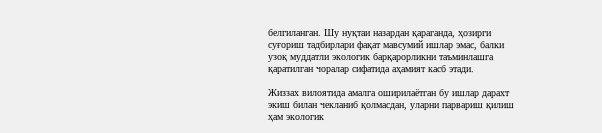белгиланган. Шу нуқтаи назардан қараганда, ҳозирги суғориш тадбирлари фақат мавсумий ишлар эмас, балки узоқ муддатли экологик барқарорликни таъминлашга қаратилган чоралар сифатида аҳамият касб этади.

Жиззах вилоятида амалга оширилаётган бу ишлар дарахт экиш билан чекланиб қолмасдан, уларни парвариш қилиш ҳам экологик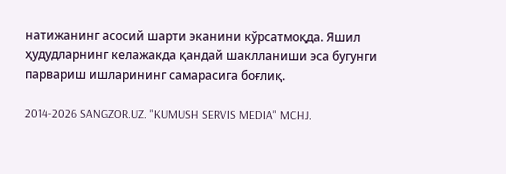натижанинг асосий шарти эканини кўрсатмоқда. Яшил ҳудудларнинг келажакда қандай шаклланиши эса бугунги парвариш ишларининг самарасига боғлиқ.

2014-2026 SANGZOR.UZ. "KUMUSH SERVIS MEDIA" MCHJ.